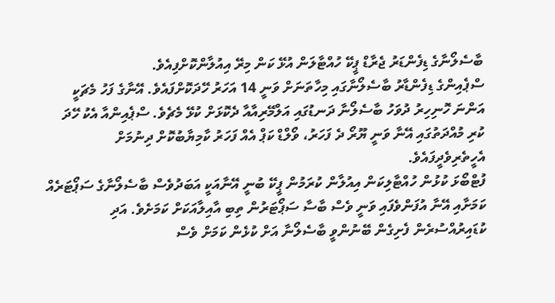ބާސެލޯނާގެ ޑިފެންޑަރު ޖެރާޑް ޕީކޭ ހުއްޓާލަން އުޅޭ ކަން މިރޭ އިއުލާންކޮށްފިއެވެ.
ސްޕެއިންގެ ޑިފެންޑާރު ބާސެލޯނާގައި މިހާތަނަށް ވަނީ 14 އަހަރު ހޭދަކޮށްފައެވެ. އޭނާގެ ފަހު މެޗަކީ އަންނަ ހޮނިހިރު ދުވަހު ބާސެލޯނާ ދަނޑުގައި އަލްމޭރިއާއާ ދެކޮޅަށް ކުޅޭ މެޗެވެ. ސްޕެއިންއާ އެކު ހޭދަ ކުރި މުއްދަތުގައި އޭނާ ވަނީ ޔޫރޯ ދެ ފަހަރު، ވޯލްޑް ކަޕް އެއް ފަހަރު ކާމިޔާބުކޮށް ދިނުމަށް އެހީތެރިވެދީފައެވެ.
ފުޓްބޯޅަ ކުޅުން ހުއްޓާލިކަން އިއުލާން ކުރަމުން ޕީކޭ ބުނީ އޭނާއަކީ އަބަދުވެސް ބާސެލޯނާގެ ސަޕޯޓަރެއް ކަމަށާއި އޭނާ އުފަންވެފައި ވަނީ ވެސް ބާސާ ސަޕޯޓަރުން ތިބި އާއިލާއަކަށް ކަމަށެވެ. އަދި ކުޑައިރުއްސުރެން ފެށިގެން ބޭނުންވީ ބާސެލޯނާ އަށް ކުޅެން ކަމަށް ވެސް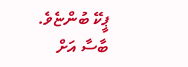ޕީކޭ ބުންޏެވެ.
ބާސާ އަށް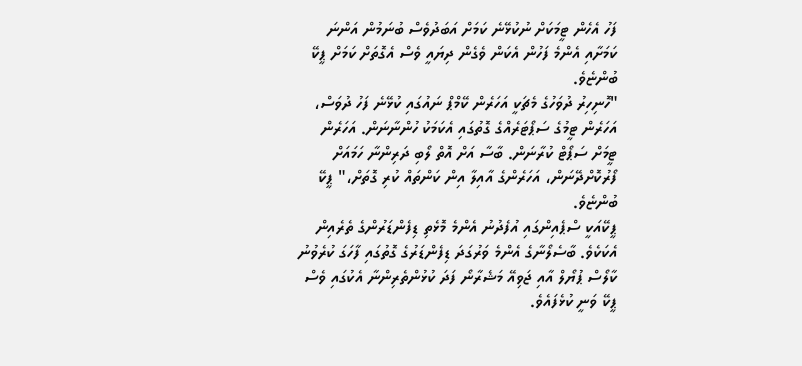ފަހު އެހެން ޓީމަކަށް ނުކުޅޭނެ ކަމަށް އަބަދުވެސް ބުނަމުން އަންނަ ކަމަށާއި އެންމެ ފަހުން އެކަން ވެގެން ދިޔައީ ވެސް އެގޮތަށް ކަމަށް ޕީކޭ ބުންޏެވެ.
"ހޮނިހިރު ދުވަހުގެ މެޗަކީ އަހަރެން ކޭމްޕް ނައުގައި ކުޅޭނެ ފަހު ދުވަސް، އަހަރެން ޓީމުގެ ސަޕޯޓަރެއްގެ ގޮތުގައި އެކަމަކު ހުންނާނަން. އަހަރެން ޓީމަށް ސަޕޯޓް ކުރާނަން. ބާސާ އަށް އޮތް ލޯބި ދަރިންނާ ހަމައަށް ފޯރުކޮށްދޭނަން، އަހަރެންގެ އާއިލާ އިން ކަންތައް ކުރި ގޮތަށް،" ޕީކޭ ބުންޏެވެ.
ޕީކޭއަކީ ސްޕެއިންގައި އުފެދުނު އެންމެ މޮޅެތި ޑިފެންޑަރުންގެ ތެރެއިން އެކަކެވެ. ބާސެލޯނާގެ އެންމެ ވަރުގަދަ ޑިފެންޑަރުގެ ގޮތުގައި ފާހަގަ ކުރެވުނު ކާލޯސް ޕުޔޯލް އާއި ޖަވިއޭ މަޝެރާނޯ ފަދަ ކުޅުންތެރިންނާ އެކުގައި ވެސް ޕީކޭ ވަނީ ކުޅެފައެވެ.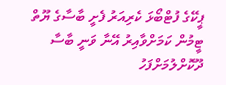ޕީކޭގެ ފުޓްބޯޅަ ކެރިއަރު ފެށީ ބާސާގެ ޔޫތް ޓީމުން ކަމަށްވާއިރު އޭނާ ވަނީ ބާސާ ދޫކޮށްލުމަށްފަހު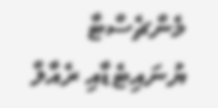މެންޗެސްޓާ ޔުނައިޓެޑާއި ރެއާލް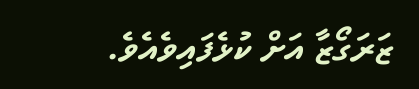ޒަރަގޯޒާ އަށް ކުޅެފައިވެއެވެ.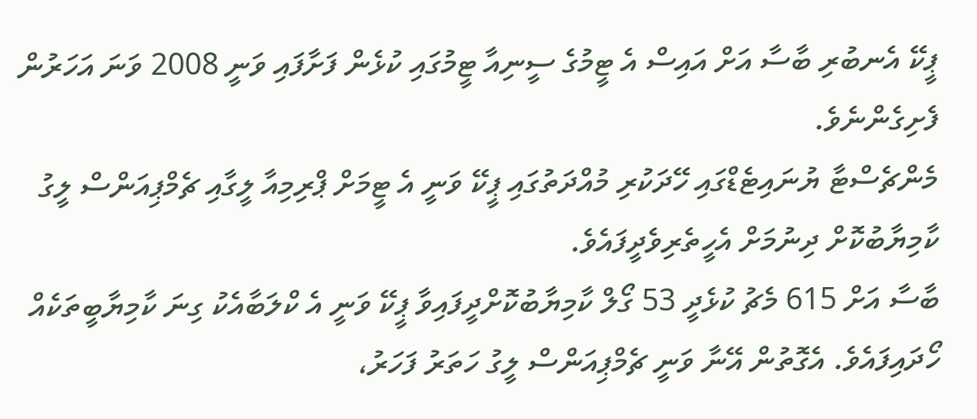ޕީކޭ އެނބުރި ބާސާ އަށް އައިސް އެ ޓީމުގެ ސީނިއާ ޓީމުގައި ކުޅެން ފަށާފައި ވަނީ 2008 ވަނަ އަހަރުން ފެށިގެންނެވެ.
މެންޗެސްޓާ ޔުނައިޓެޑްގައި ހޭދަކުރި މުއްދަތުގައި ޕީކޭ ވަނީ އެ ޓީމަށް ޕްރިމިއާ ލީގާއި ޗެމްޕިއަންސް ލީގު ކާމިޔާބުކޮށް ދިނުމަށް އެހީތެރިވެދީފައެވެ.
ބާސާ އަށް 615 މެޗު ކުޅެދީ 53 ގޯލް ކާމިޔާބުކޮށްދީފައިވާ ޕީކޭ ވަނީ އެ ކްލަބާއެކު ގިނަ ކާމިޔާބީތަކެއް ހޯދައިފައެވެ. އެގޮތުން އޭނާ ވަނީ ޗެމްޕިއަންސް ލީގު ހަތަރު ފަހަރު،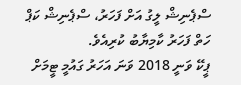ސްޕެނިޝް ލީގު އަށް ފަހަރު، ސްޕެނިޝް ކަޕް ހަތް ފަހަރު ކާމިޔާބު ކުރިއެވެ.
ޕީކޭ ވަނީ 2018 ވަނަ އަހަރު ގައުމީ ޓީމަށް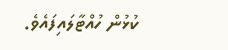ކުޅުން ހުއްޓާލައިފައެވެ.